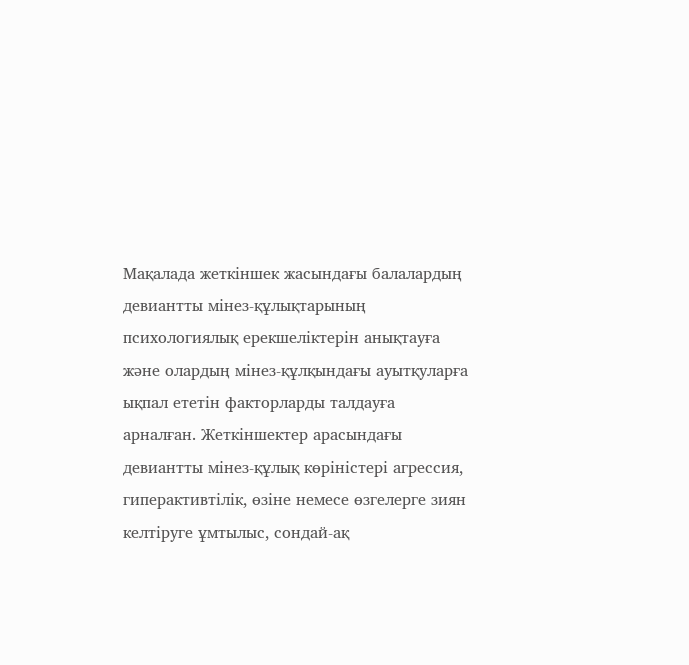Мақалада жеткіншек жасындағы балалардың девиантты мінез-құлықтарының психологиялық ерекшеліктерін анықтауға және олардың мінез-құлқындағы ауытқуларға ықпал ететін факторларды талдауға арналған. Жеткіншектер арасындағы девиантты мінез-құлық көріністері агрессия, гиперактивтілік, өзіне немесе өзгелерге зиян келтіруге ұмтылыс, сондай-ақ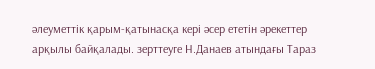әлеуметтік қарым-қатынасқа кері әсер ететін әрекеттер арқылы байқалады. зерттеуге Н.Данаев атындағы Тараз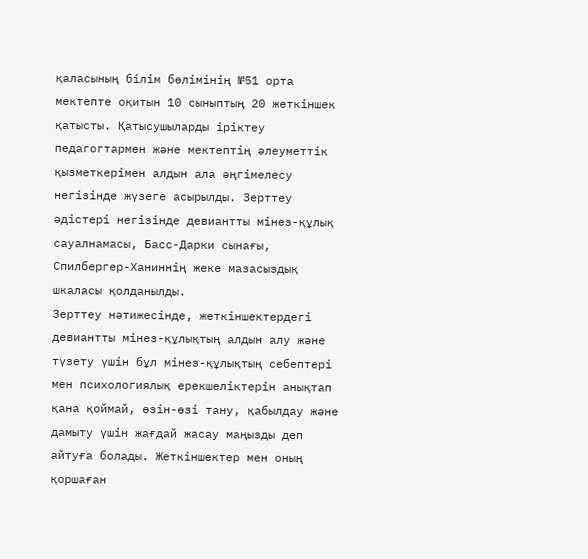қаласының білім бөлімінің №51 орта мектепте оқитын 10 сыныптың 20 жеткіншек қатысты. Қатысушыларды іріктеу педагогтармен және мектептің әлеуметтік қызметкерімен алдын ала әңгімелесу негізінде жүзеге асырылды. Зерттеу әдістері негізінде девиантты мінез-құлық сауалнамасы, Басс-Дарки сынағы, Спилбергер-Ханиннің жеке мазасыздық шкаласы қолданылды.
Зерттеу нәтижесінде, жеткіншектердегі девиантты мінез-құлықтың алдын алу және түзету үшін бұл мінез-құлықтың себептері мен психологиялық ерекшеліктерін анықтап қана қоймай, өзін-өзі тану, қабылдау және дамыту үшін жағдай жасау маңызды деп айтуға болады. Жеткіншектер мен оның қоршаған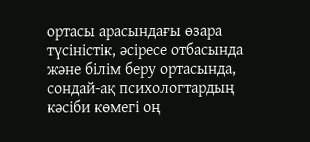ортасы арасындағы өзара түсіністік, әсіресе отбасында және білім беру ортасында, сондай-ақ психологтардың кәсіби көмегі оң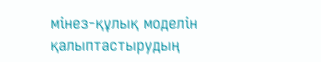мінез-құлық моделін қалыптастырудың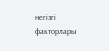негізгі факторлары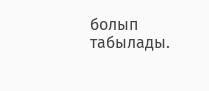болып табылады.